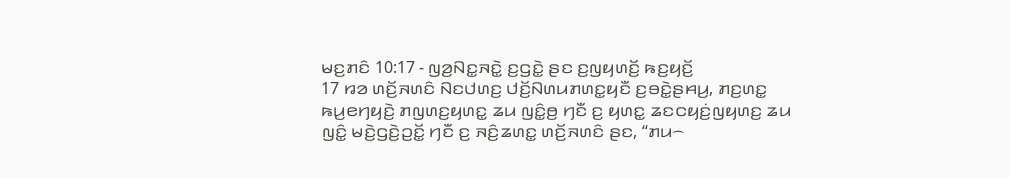ꤗꤢ꤬ꤊꤢꤨ 10:17 - ꤜꤤ꤬ꤡꤢ꤭ꤏꤢꤧ꤭ ꤢ꤬ꤞꤢꤧ꤭ ꤔꤢ ꤢ꤬ꤜꤟꤛꤢꤩ꤬ ꤒꤢ꤬ꤟꤢꤩ꤬
17 ꤙꤤ ꤛꤢꤩ꤬ꤏꤛꤢꤨ ꤡꤢꤓꤛꤢ꤬ ꤓꤢꤩ꤬ꤡꤛꤣꤊꤛꤢ꤭ꤟꤢꤪ ꤢ꤬ꤋꤢꤧ꤭ꤔꤌꤣ꤬, ꤊꤢ꤬ꤛꤢ꤭ ꤒꤣ꤬ꤕꤚꤟꤢꤧ꤬ ꤊꤜꤛꤢ꤬ꤟꤛꤢ꤭ ꤘꤣ ꤜꤢꤨ꤭ꤥ꤬ ꤚꤢꤪ ꤢ꤬ ꤟꤛꤢ꤭ ꤘꤢꤍꤟꤢꤦ꤬ꤜꤟꤛꤢ꤬ ꤘꤣ ꤜꤢꤨ꤭ ꤗꤢꤧ꤬ꤞꤢꤧ꤬ꤑꤢꤩ꤭ ꤚꤢꤪ ꤢ꤬ ꤏꤢꤨ꤬ꤘꤛꤢ꤭ ꤛꤢꤩ꤬ꤏꤛꤢꤨ ꤔꤢ, “ꤊꤣ꤮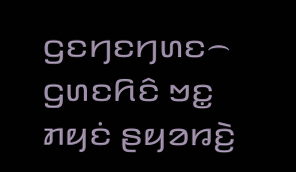ꤞꤢꤚꤢꤚꤛꤢ꤮ ꤞꤛꤢꤖꤢꤨ ꤠꤢ꤭ ꤊꤟꤢꤦ ꤔꤟꤤꤙꤢꤧ꤬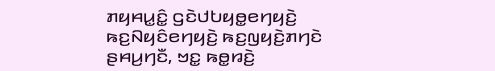ꤊꤟꤌꤣ꤭ꤢꤨ꤭ ꤞꤢꤧꤓꤝꤟꤥ꤭ꤕꤚꤟꤢꤧ꤬ ꤒꤢ꤬ꤡꤟꤢꤨꤕꤚꤟꤢꤧ꤬ ꤒꤢ꤬ꤜꤟꤢꤧ꤬ꤊꤚꤢꤧ ꤔꤌꤣ꤬ꤚꤢꤪ, ꤠꤢ꤭ ꤒꤥ꤭ꤙꤢꤧ꤬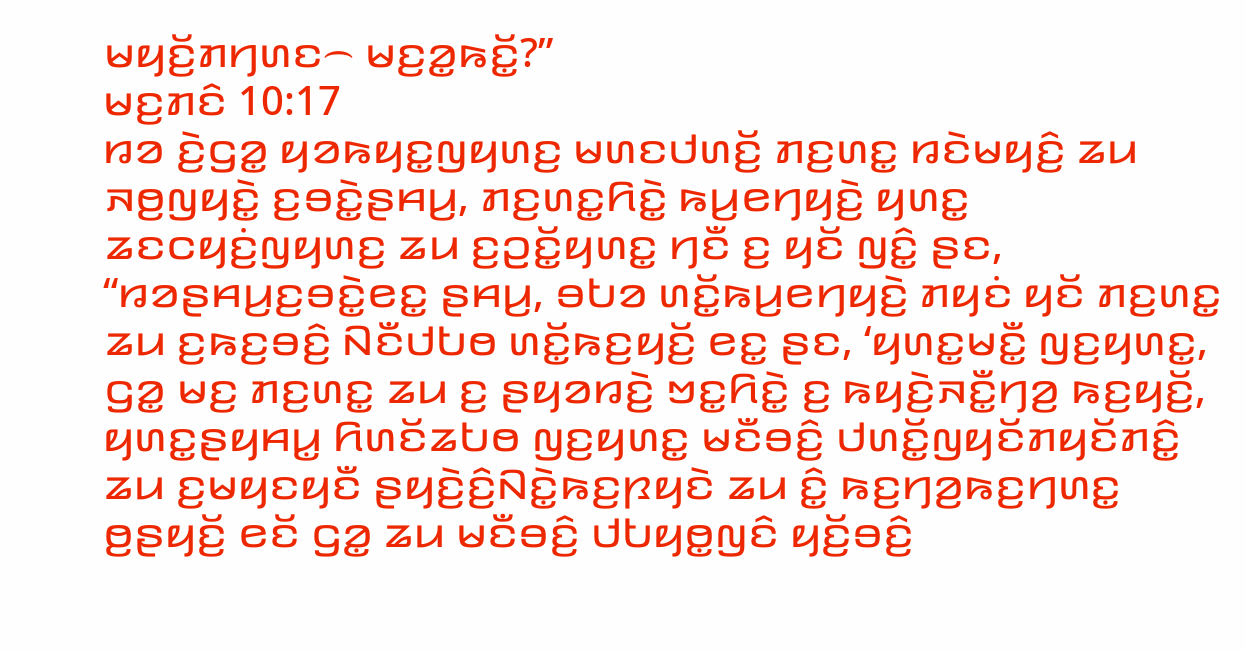ꤗꤟꤢꤩ꤬ꤊꤚꤛꤢ꤮ ꤗꤢ꤬ꤤ꤭ꤒꤢꤩ꤭?”
ꤗꤢ꤬ꤊꤢꤨ 10:17
ꤙꤤ ꤢꤧ꤬ꤞꤤ꤭ ꤟꤤꤒꤟꤢ꤭ꤜꤟꤛꤢ꤬ ꤗꤛꤢꤓꤛꤢꤩ꤬ ꤊꤢ꤬ꤛꤢ꤭ ꤙꤢꤧꤗꤟꤢꤨ꤬ ꤘꤣ ꤏꤥ꤬ꤜꤟꤢꤧ꤭ ꤢ꤬ꤋꤢꤧ꤭ꤔꤌꤣ꤬, ꤊꤢ꤬ꤛꤢ꤭ꤖꤢꤧ꤭ ꤒꤣ꤬ꤕꤚꤟꤢꤧ꤬ ꤟꤛꤢ꤭ ꤘꤢꤍꤟꤢꤦ꤬ꤜꤟꤛꤢ꤬ ꤘꤣ ꤢ꤬ꤑꤢꤩ꤭ꤟꤛꤢ꤭ ꤚꤢꤪ ꤢ꤬ ꤟꤢꤩ ꤜꤢꤨ꤭ ꤔꤢ,
“ꤙꤤꤔꤌꤣ꤬ꤢ꤬ꤋꤢꤧ꤭ꤕꤢ꤭ ꤔꤌꤣ꤬, ꤋꤝꤤ ꤛꤢꤩ꤭ꤒꤣ꤬ꤕꤚꤟꤢꤧ꤬ ꤊꤟꤢꤦ ꤟꤢꤩ ꤊꤢ꤬ꤛꤢ꤭ ꤘꤣ ꤢ꤬ꤒꤢ꤬ꤋꤢꤨ꤬ ꤡꤢꤪꤓꤝꤥ ꤛꤢꤩ꤭ꤒꤢ꤬ꤟꤢꤩ꤬ ꤕꤢ꤭ ꤔꤢ, ‘ꤟꤛꤢ꤭ꤗꤢꤪ꤭ ꤜꤢ꤬ꤟꤛꤢ꤭, ꤞꤤ꤭ ꤗꤢ꤬ ꤊꤢ꤬ꤛꤢ꤭ ꤘꤣ ꤢ꤬ ꤔꤟꤤꤙꤢꤧ꤬ ꤠꤢ꤭ꤖꤢꤧ꤭ ꤢ꤬ ꤒꤟꤢꤧ꤬ꤏꤢꤪ꤭ꤚꤤ꤬ ꤒꤢ꤬ꤟꤢꤩ꤬, ꤟꤛꤢ꤭ꤔꤟꤌꤣ꤭ ꤖꤛꤢꤩꤘꤝꤥ ꤜꤢ꤬ꤟꤛꤢ꤭ ꤗꤢꤪꤋꤢꤨ꤬ ꤓꤛꤢꤩ꤭ꤜꤟꤢꤩꤊꤟꤢꤩꤊꤢꤨ꤭ ꤘꤣ ꤢ꤬ꤗꤟꤢꤟꤢꤪ ꤔꤟꤢꤧ꤬ꤢꤨ꤬ꤡꤢꤧ꤭ꤒꤢ꤬ꤐꤟꤢꤧ ꤘꤣ ꤢꤨ꤭ ꤒꤢ꤬ꤚꤤ꤬ꤒꤢ꤬ꤚꤛꤢ꤭ ꤥ꤬ꤔꤟꤢꤩ꤬ ꤕꤢꤩ ꤞꤤ꤭ ꤘꤣ ꤗꤢꤪꤋꤢꤨ꤬ ꤓꤝꤟꤥ꤭ꤜꤢꤨ ꤟꤢꤩ꤬ꤋꤢꤨ꤬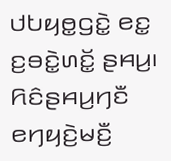ꤓꤝꤟꤥ꤭ꤞꤢꤧ꤭ ꤕꤢ꤭ ꤢ꤬ꤋꤢꤧ꤭ꤛꤢꤩ꤭ ꤔꤌꤣ꤬꤯
ꤖꤢꤨꤔꤌꤣ꤬ꤚꤢꤪ ꤕꤚꤟꤢꤧ꤬ꤗꤢꤪ꤬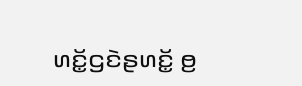ꤛꤢꤩ꤭ꤞꤢꤧꤔꤛꤢꤩ꤭ ꤥ꤬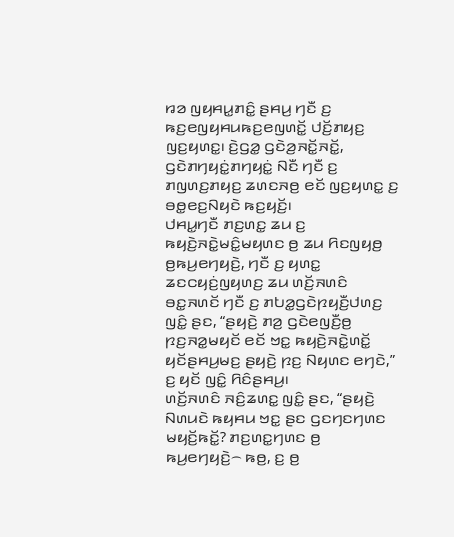ꤙꤤ ꤜꤟꤌꤣ꤭ꤊꤢꤨ꤭ ꤔꤌꤣ꤬ ꤚꤢꤪ ꤢ꤬ ꤒꤢ꤬ꤕꤜꤟꤌꤣꤒꤢ꤬ꤕꤜꤛꤢꤩ꤭ ꤓꤢꤩ꤬ꤊꤟꤢ꤬ ꤜꤢ꤬ꤟꤛꤢ꤭꤯ ꤢꤧ꤬ꤞꤤ꤭ ꤞꤢꤧꤤ꤬ꤏꤢꤩ꤭ꤏꤢꤩ꤭, ꤞꤢꤧꤊꤚꤟꤢꤦ꤭ꤊꤚꤟꤢꤦ꤭ ꤡꤢꤪ ꤚꤢꤪ ꤢ꤬ ꤊꤜꤛꤢ꤬ꤊꤟꤢ꤬ ꤘꤛꤢꤏꤥ꤬ ꤕꤢꤩ ꤜꤢ꤬ꤟꤛꤢ꤭ ꤢ꤬ ꤋꤥ꤭ꤕꤢ꤬ꤡꤟꤢꤧ ꤒꤢ꤬ꤟꤢꤩ꤬꤯
ꤓꤌꤣ꤭ꤚꤢꤪ ꤊꤢ꤬ꤛꤢ꤭ ꤘꤣ ꤢ꤬ ꤒꤟꤢꤧ꤬ꤏꤢꤧ꤭ꤗꤢꤨ꤭ꤗꤟꤛꤢ ꤥ꤬ ꤘꤣ ꤖꤢꤜꤟꤥ꤬ ꤥ꤬ꤒꤣ꤬ꤕꤚꤟꤢꤧ꤬, ꤚꤢꤪ ꤢ꤬ ꤟꤛꤢ꤭ ꤘꤢꤍꤟꤢꤦ꤬ꤜꤟꤛꤢ꤬ ꤘꤣ ꤛꤢꤩ꤬ꤏꤛꤢꤨ ꤋꤢ꤭ꤏꤛꤢꤩ ꤚꤢꤪ ꤢ꤬ ꤊꤝꤤ꤭ꤞꤢꤧꤐꤟꤢꤪ꤬ꤓꤛꤢ꤬ ꤜꤢꤨ꤭ ꤔꤢ, “ꤔꤟꤢꤧ꤬ ꤊꤤ꤬ ꤞꤢꤧꤕꤜꤢꤪ꤬ꤥ꤬ ꤐꤢ꤬ꤏꤤ꤭ꤗꤟꤢꤩ ꤕꤢꤩ ꤠꤢ꤭ ꤒꤟꤢꤧ꤬ꤏꤢꤧ꤭ꤛꤢꤩ꤭ ꤟꤢꤩꤔꤌꤣ꤬ꤗꤢ꤬ ꤔꤟꤢꤧ꤬ ꤐꤢ꤬ ꤡꤟꤛꤢ ꤕꤚꤢꤧ,” ꤢ꤬ ꤟꤢꤩ ꤜꤢꤨ꤭ ꤖꤢꤨꤔꤌꤣ꤬꤯
ꤛꤢꤩ꤬ꤏꤛꤢꤨ ꤏꤢꤨ꤬ꤘꤛꤢ꤭ ꤜꤢꤨ꤭ ꤔꤢ, “ꤔꤟꤢꤧ꤬ ꤡꤛꤣꤢꤧ ꤒꤟꤌꤣ ꤠꤢ꤭ ꤔꤢ ꤞꤢꤚꤢꤚꤛꤢ ꤗꤟꤢꤩ꤬ꤒꤢꤩ꤭? ꤊꤢ꤬ꤛꤢ꤭ꤚꤛꤢ ꤥ꤬ ꤒꤣ꤬ꤕꤚꤟꤢꤧ꤬꤮ ꤒꤥ꤬, ꤢ꤬ ꤥ꤬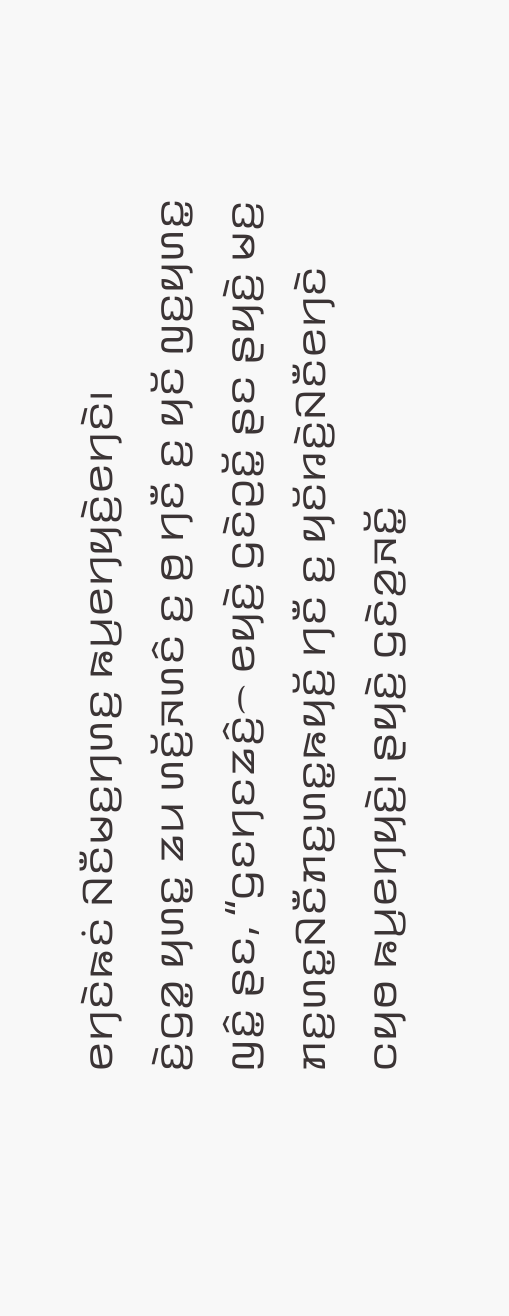ꤕꤚꤢꤧꤒꤢꤦ ꤡꤢꤪꤗꤢ꤬ꤚꤛꤢ꤬ ꤒꤣ꤬ꤕꤚꤟꤢꤧ꤬ꤕꤚꤢꤧ꤯
ꤢꤧ꤬ꤞꤤ꤭ ꤟꤛꤢ꤭ ꤘꤣ ꤛꤢꤩ꤬ꤏꤛꤢꤨ ꤢ꤬ ꤥ꤬ ꤚꤢꤪ ꤢ꤬ ꤟꤢꤩ ꤜꤢ꤬ꤟꤛꤢ꤭ ꤜꤢꤨ꤭ ꤔꤢ, “ꤞꤢꤚꤢꤘꤢꤨ꤬꤮ ꤕꤟꤢꤧ꤬ ꤞꤢꤧꤑꤢꤩ꤭ ꤔꤢ ꤔꤟꤢꤧ꤬ ꤗꤢ꤬ ꤊꤢ꤬ꤛꤢ꤭ꤡꤢꤪꤊꤢ꤬ꤛꤢ꤭ꤒꤟꤢꤩ꤬ ꤚꤢꤪ ꤢ꤬ ꤟꤢꤩꤙꤢꤧ꤬ꤡꤢꤪꤕꤚꤢꤧ ꤍꤟꤥ ꤒꤣ꤬ꤕꤚꤟꤢꤧ꤬꤯ ꤔꤟꤢꤧ꤬ ꤞꤢꤧꤤ꤬ꤏꤢꤩ꤭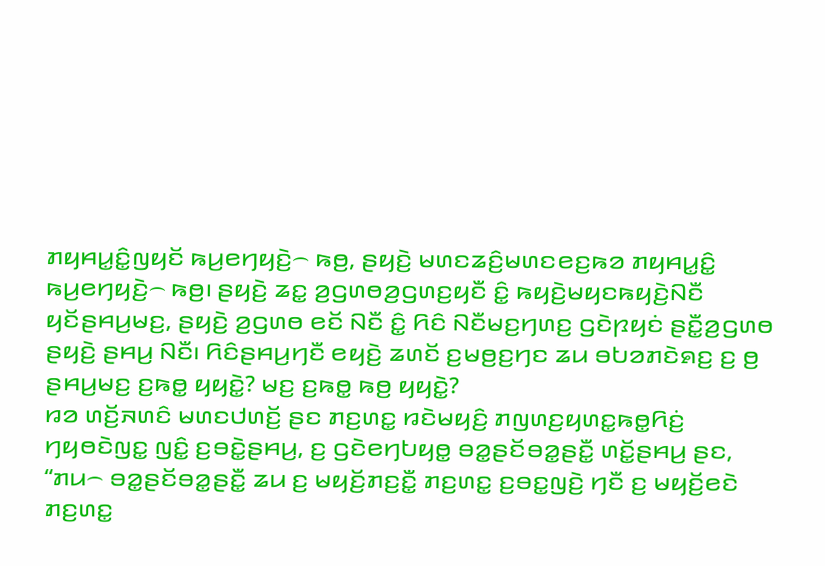ꤊꤟꤌꤣ꤭ꤢꤨ꤭ꤜꤟꤢꤩ ꤒꤣ꤬ꤕꤚꤟꤢꤧ꤬꤮ ꤒꤥ꤬, ꤔꤟꤢꤧ꤬ ꤗꤛꤢꤘꤢꤨ꤬ꤗꤛꤢꤕꤢ꤬ꤒꤤ ꤊꤟꤌꤣ꤭ꤢꤨ꤭ ꤒꤣ꤬ꤕꤚꤟꤢꤧ꤬꤮ ꤒꤥ꤬꤯ ꤔꤟꤢꤧ꤬ ꤘꤢ꤭ ꤤ꤬ꤞꤛꤥꤤ꤬ꤞꤛꤢ꤬ꤟꤢꤪ ꤢꤨ꤭ ꤒꤟꤢꤧ꤬ꤗꤟꤢꤒꤟꤢꤧ꤬ꤡꤢꤪ ꤟꤢꤩꤔꤌꤣ꤬ꤗꤢ꤬, ꤔꤟꤢꤧ꤬ ꤤ꤬ꤞꤛꤥ ꤕꤢꤩ ꤡꤢꤪ ꤢꤨ꤭ ꤖꤢꤨ ꤡꤢꤪꤗꤢ꤬ꤚꤛꤢ꤬ ꤞꤢꤧꤐꤟꤢꤦ ꤔꤢꤪ꤭ꤤ꤬ꤞꤛꤥ ꤔꤟꤢꤧ꤬ ꤔꤌꤣ꤬ ꤡꤢꤪ꤯ ꤖꤢꤨꤔꤌꤣ꤬ꤚꤢꤪ ꤕꤟꤢꤧ꤬ ꤘꤛꤢꤩ ꤢ꤬ꤗꤥ꤬ꤢ꤬ꤚꤢ ꤘꤣ ꤋꤝꤤꤊꤢꤧꤎꤢ꤬ ꤢ꤬ ꤥ꤬ ꤔꤌꤣ꤬ꤗꤢ꤬ ꤢ꤬ꤒꤥ꤭ ꤟꤟꤢꤧ꤭? ꤗꤢ꤬ ꤢ꤬ꤒꤥ꤭ ꤒꤥ꤬ ꤟꤟꤢꤧ꤭?
ꤙꤤ ꤛꤢꤩ꤬ꤏꤛꤢꤨ ꤗꤛꤢꤓꤛꤢꤩ꤬ ꤔꤢ ꤊꤢ꤬ꤛꤢ꤭ ꤙꤢꤧꤗꤟꤢꤨ꤬ ꤊꤜꤛꤢ꤬ꤟꤛꤢ꤭ꤒꤥ꤭ꤖꤢꤦ꤬ ꤚꤟꤥꤢꤧꤜꤢ꤭ ꤜꤢꤨ꤭ ꤢ꤬ꤋꤢꤧ꤭ꤔꤌꤣ꤬, ꤢ꤬ ꤞꤢꤧꤕꤚꤝꤟꤥ꤭ ꤋꤤ꤭ꤔꤢꤩꤋꤤ꤭ꤔꤢꤪ꤭ ꤛꤢꤩ꤭ꤔꤌꤣ꤬ ꤔꤢ, “ꤊꤣ꤮ ꤋꤤ꤭ꤔꤢꤩꤋꤤ꤭ꤔꤢꤪ꤭ ꤘꤣ ꤢ꤬ ꤗꤟꤢꤩ꤬ꤊꤢ꤬ꤢꤪ꤭ ꤊꤢ꤬ꤛꤢ꤭ ꤢ꤬ꤋꤢ꤭ꤜꤢꤧ꤬ ꤚꤢꤪ ꤢ꤬ ꤗꤟꤢꤩ꤬ꤕꤢꤧ ꤊꤢ꤬ꤛꤢ꤭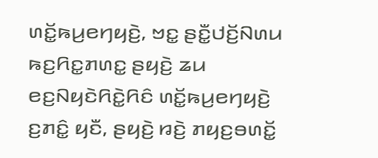ꤛꤢꤩ꤭ꤒꤣ꤬ꤕꤚꤟꤢꤧ꤬, ꤠꤢ꤭ ꤔꤢꤪ꤭ꤓꤢꤩ꤬ꤡꤛꤣ ꤒꤢ꤬ꤖꤢ꤭ꤊꤛꤢ꤭ ꤔꤟꤢꤧ꤬ ꤘꤣ ꤕꤢ꤬ꤡꤟꤢꤧꤖꤢꤧ꤭ꤖꤢꤨ ꤛꤢꤩ꤭ꤒꤣ꤬ꤕꤚꤟꤢꤧ꤬ ꤢ꤬ꤊꤢꤨ꤭ ꤟꤢꤪ, ꤔꤟꤢꤧ꤬ ꤙꤢꤧ꤬ ꤊꤟꤢ꤬ꤋꤛꤢꤩ꤭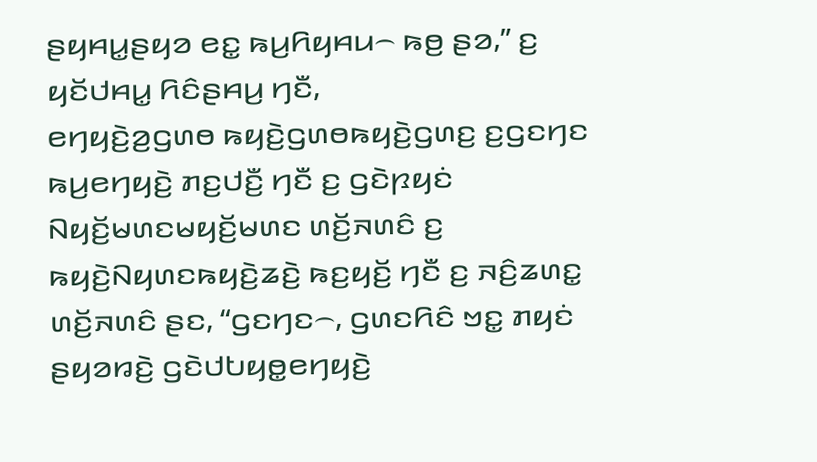ꤔꤟꤌꤣ꤭ꤔꤟꤤ ꤕꤢ꤭ ꤒꤣ꤬ꤖꤟꤌꤣ꤮ ꤒꤥ꤬ ꤔꤤ,” ꤢ꤬ ꤟꤢꤩꤓꤌꤣ꤭ ꤖꤢꤨꤔꤌꤣ꤬ ꤚꤢꤪ,
ꤕꤚꤟꤢꤧ꤬ꤤ꤬ꤞꤛꤥ ꤒꤟꤢꤧ꤬ꤞꤛꤥꤒꤟꤢꤧ꤬ꤞꤛꤢ꤬ ꤢ꤬ꤞꤢꤚꤢ ꤒꤣ꤬ꤕꤚꤟꤢꤧ꤬ ꤊꤢ꤬ꤓꤢꤪ꤬ ꤚꤢꤪ ꤢ꤬ ꤞꤢꤧꤐꤟꤢꤦ ꤡꤟꤢꤩ꤬ꤗꤛꤢꤗꤟꤢꤩ꤬ꤗꤛꤢ ꤛꤢꤩ꤬ꤏꤛꤢꤨ ꤢ꤬ ꤒꤟꤢꤧ꤬ꤡꤟꤛꤢꤒꤟꤢꤧ꤬ꤘꤢꤧ꤬ ꤒꤢ꤬ꤟꤢꤩ꤬ ꤚꤢꤪ ꤢ꤬ ꤏꤢꤨ꤬ꤘꤛꤢ꤭ ꤛꤢꤩ꤬ꤏꤛꤢꤨ ꤔꤢ, “ꤞꤢꤚꤢ꤮, ꤞꤛꤢꤖꤢꤨ ꤠꤢ꤭ ꤊꤟꤢꤦ ꤔꤟꤤꤙꤢꤧ꤬ ꤞꤢꤧꤓꤝꤟꤥ꤭ꤕꤚꤟꤢꤧ꤬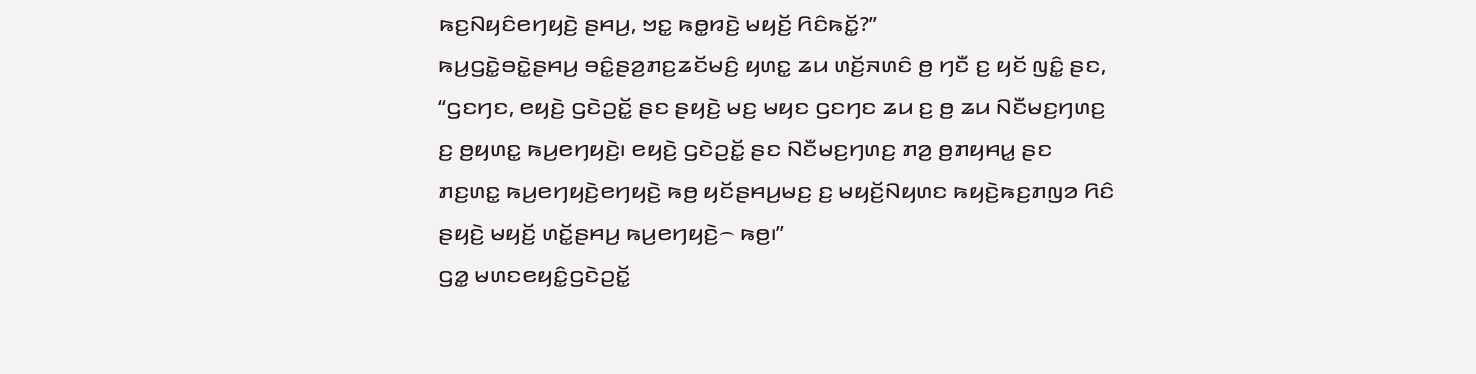ꤒꤢ꤬ꤡꤟꤢꤨꤕꤚꤟꤢꤧ꤬ ꤔꤌꤣ꤬, ꤠꤢ꤭ ꤒꤥ꤭ꤙꤢꤧ꤬ ꤗꤟꤢꤩ꤬ ꤖꤢꤨꤒꤢꤩ꤭?”
ꤒꤣ꤬ꤞꤢꤧ꤭ꤋꤢꤧ꤭ꤔꤌꤣ꤬ ꤋꤢꤨ꤭ꤔꤤ꤬ꤊꤢ꤬ꤘꤢꤩꤗꤢꤨ꤬ ꤟꤛꤢ꤭ ꤘꤣ ꤛꤢꤩ꤬ꤏꤛꤢꤨ ꤥ꤬ ꤚꤢꤪ ꤢ꤬ ꤟꤢꤩ ꤜꤢꤨ꤭ ꤔꤢ, “ꤞꤢꤚꤢ, ꤕꤟꤢꤧ꤬ ꤞꤢꤧꤑꤢꤩ꤭ ꤔꤢ ꤔꤟꤢꤧ꤬ ꤗꤢ꤬ ꤗꤟꤢ ꤞꤢꤚꤢ ꤘꤣ ꤢ꤬ ꤥ꤬ ꤘꤣ ꤡꤢꤪꤗꤢ꤬ꤚꤛꤢ꤬ ꤢ꤬ ꤥ꤬ꤟꤛꤢ꤭ ꤒꤣ꤬ꤕꤚꤟꤢꤧ꤬꤯ ꤕꤟꤢꤧ꤬ ꤞꤢꤧꤑꤢꤩ꤭ ꤔꤢ ꤡꤢꤪꤗꤢ꤬ꤚꤛꤢ꤬ ꤊꤤ꤬ ꤥ꤬ꤊꤟꤌꤣ꤭ ꤔꤢ ꤊꤢ꤬ꤛꤢ꤭ ꤒꤣ꤬ꤕꤚꤟꤢꤧ꤬ꤕꤚꤟꤢꤧ꤬ ꤒꤥ꤬ ꤟꤢꤩꤔꤌꤣ꤬ꤗꤢ꤬ ꤢ꤬ ꤗꤟꤢꤩ꤬ꤡꤟꤛꤢ ꤒꤟꤢꤧ꤬ꤒꤢ꤬ꤊꤜꤤ ꤖꤢꤨ ꤔꤟꤢꤧ꤬ ꤗꤟꤢꤩ꤬ ꤛꤢꤩ꤭ꤔꤌꤣ꤬ ꤒꤣ꤬ꤕꤚꤟꤢꤧ꤬꤮ ꤒꤥ꤬꤯”
ꤞꤤ꤭ ꤗꤛꤢꤕꤟꤢꤨ꤭ꤞꤢꤧꤑꤢꤩ꤭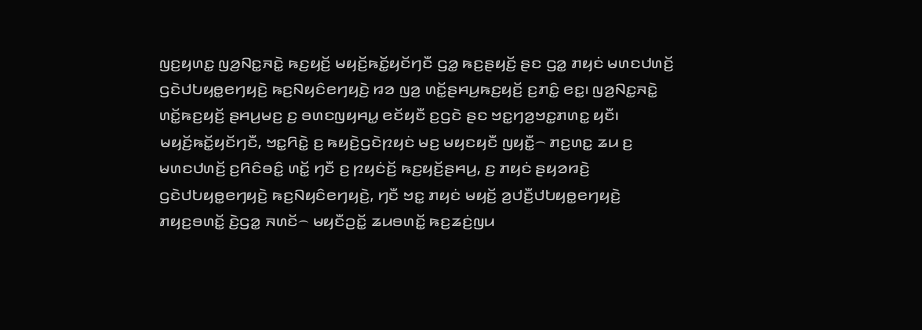ꤜꤢ꤬ꤟꤛꤢ꤭ ꤜꤤ꤬ꤡꤢ꤭ꤏꤢꤧ꤭ ꤒꤢ꤬ꤟꤢꤩ꤬ ꤗꤟꤢꤩ꤬ꤒꤢꤩ꤭ꤟꤢꤩꤚꤢꤪ ꤞꤤ꤭ ꤒꤢ꤬ꤔꤟꤢꤩ꤬ ꤔꤢ ꤞꤤ꤭ ꤊꤟꤢꤦ ꤗꤛꤢꤓꤛꤢꤩ꤬ ꤞꤢꤧꤓꤝꤟꤥ꤭ꤕꤚꤟꤢꤧ꤬ ꤒꤢ꤬ꤡꤟꤢꤨꤕꤚꤟꤢꤧ꤬ ꤙꤤ ꤜꤤ꤬ ꤛꤢꤩ꤭ꤔꤌꤣ꤬ꤒꤢ꤬ꤟꤢꤩ꤬ ꤢ꤬ꤊꤢꤨ꤭ ꤕꤢ꤭꤯ ꤜꤤ꤬ꤡꤢ꤭ꤏꤢꤧ꤭ ꤛꤢꤩ꤭ꤒꤢ꤬ꤟꤢꤩ꤬ ꤔꤌꤣ꤬ꤗꤢ꤬ ꤢ꤬ ꤋꤛꤢꤜꤟꤌꤣ꤭ ꤕꤢꤩꤟꤢꤪ ꤢ꤬ꤞꤢꤧ ꤔꤢ ꤠꤢ꤭ꤚꤤ꤬ꤠꤢ꤭ꤊꤛꤢ꤭ ꤟꤢꤪ꤯
ꤗꤟꤢꤩ꤬ꤒꤢꤩ꤭ꤟꤢꤩꤚꤢꤪ, ꤠꤢ꤭ꤖꤢꤧ꤭ ꤢ꤬ ꤒꤟꤢꤧ꤬ꤞꤢꤧꤐꤟꤢꤦ ꤗꤢ꤬ ꤗꤟꤢꤟꤢꤪ ꤜꤟꤢꤪ꤭꤮ ꤊꤢ꤬ꤛꤢ꤭ ꤘꤣ ꤢ꤬ ꤗꤛꤢꤓꤛꤢꤩ꤬ ꤢ꤬ꤖꤢꤨꤋꤢꤨ꤭ ꤛꤢꤩ꤭ ꤚꤢꤪ ꤢ꤬ ꤐꤟꤢꤦꤢꤩ꤬ ꤒꤢ꤬ꤟꤢꤩ꤬ꤔꤌꤣ꤬, ꤢ꤬ ꤊꤟꤢꤦ ꤔꤟꤤꤙꤢꤧ꤬ ꤞꤢꤧꤓꤝꤟꤥ꤭ꤕꤚꤟꤢꤧ꤬ ꤒꤢ꤬ꤡꤟꤢꤨꤕꤚꤟꤢꤧ꤬, ꤚꤢꤪ ꤠꤢ꤭ ꤊꤟꤢꤦ ꤗꤟꤢꤩ꤬ ꤤ꤬ꤓꤢꤪ꤬ꤓꤝꤟꤥ꤭ꤕꤚꤟꤢꤧ꤬ ꤊꤟꤢ꤬ꤋꤛꤢꤩ꤭ ꤢꤧ꤬ꤞꤤ꤭ ꤏꤛꤢꤩ꤮ ꤗꤟꤢꤪꤑꤢꤩ꤭ ꤘꤣꤋꤛꤢꤩ꤭ ꤒꤢ꤬ꤘꤢꤦ꤬ꤜꤣ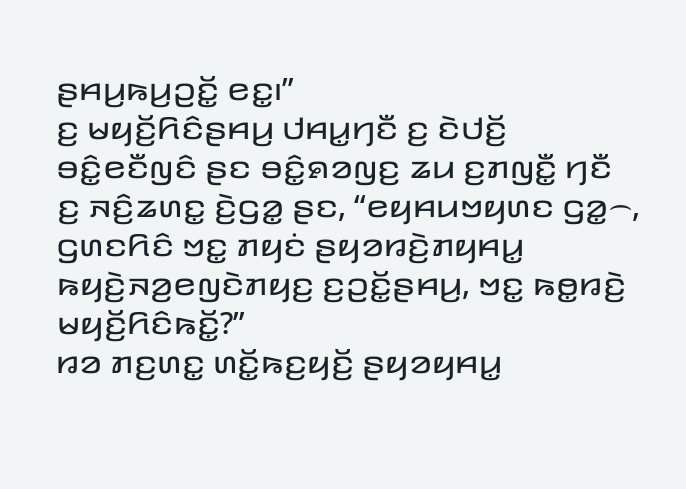ꤔꤌꤣ꤬ꤒꤣ꤬ꤑꤢꤩ꤭ ꤕꤢ꤭꤯”
ꤢ꤬ ꤗꤟꤢꤩ꤬ꤖꤢꤨꤔꤌꤣ꤬ ꤓꤌꤣ꤭ꤚꤢꤪ ꤢ꤬ ꤢꤧꤓꤢꤩ꤬ ꤋꤢꤨ꤭ꤕꤢꤪꤜꤢꤨ ꤔꤢ ꤋꤢꤨ꤭ꤎꤤꤜꤢ꤬ ꤘꤣ ꤢ꤬ꤊꤜꤢꤪ꤭ ꤚꤢꤪ ꤢ꤬ ꤏꤢꤨ꤬ꤘꤛꤢ꤭ ꤢꤧ꤬ꤞꤤ꤭ ꤔꤢ, “ꤕꤟꤌꤣꤠꤟꤛꤢ ꤞꤤ꤭꤮, ꤞꤛꤢꤖꤢꤨ ꤠꤢ꤭ ꤊꤟꤢꤦ ꤔꤟꤤꤙꤢꤧ꤬ꤊꤟꤌꤣ꤭ ꤒꤟꤢꤧ꤬ꤏꤤ꤬ꤕꤜꤢꤧꤊꤟꤢ꤬ ꤢ꤬ꤑꤢꤩ꤭ꤔꤌꤣ꤬, ꤠꤢ꤭ ꤒꤥ꤭ꤙꤢꤧ꤬ ꤗꤟꤢꤩ꤬ꤖꤢꤨꤒꤢꤩ꤭?”
ꤙꤤ ꤊꤢ꤬ꤛꤢ꤭ ꤛꤢꤩ꤭ꤒꤢ꤬ꤟꤢꤩ꤬ ꤔꤟꤤꤟꤌꤣ꤭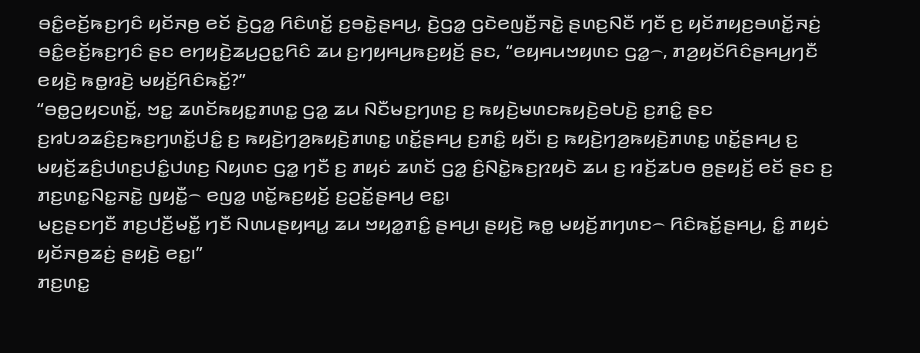ꤋꤢꤨ꤭ꤕꤢꤩ꤬ꤒꤢ꤬ꤚꤢꤨ ꤟꤢꤩꤏꤥ꤬ ꤕꤢꤩ ꤢꤧ꤬ꤞꤤ꤭ ꤖꤢꤨꤛꤢꤩ꤭ ꤢ꤬ꤋꤢꤧ꤭ꤔꤌꤣ꤬, ꤢꤧ꤬ꤞꤤ꤭ ꤞꤢꤧꤕꤜꤢꤪ꤬ꤏꤢꤧ꤭ ꤔꤛꤢ꤬ꤡꤢꤪ ꤚꤢꤪ ꤢ꤬ ꤟꤢꤩꤊꤟꤢ꤬ꤋꤛꤢꤩ꤭ꤏꤢꤦ꤬ ꤋꤢꤨ꤭ꤕꤢꤩ꤬ꤒꤢ꤬ꤚꤢꤨ ꤔꤢ ꤕꤚꤟꤢꤧ꤬ꤘꤣ꤬ꤑꤢ꤭ꤖꤢꤨ ꤘꤣ ꤢ꤬ꤚꤟꤌꤣ꤬ꤒꤢ꤬ꤟꤢꤩ꤬ ꤔꤢ, “ꤕꤟꤌꤣꤠꤟꤛꤢ ꤞꤤ꤭꤮, ꤊꤤ꤬ꤟꤢꤩꤖꤢꤨꤔꤌꤣ꤬ꤚꤢꤪ ꤕꤟꤢꤧ꤬ ꤒꤥ꤭ꤙꤢꤧ꤬ ꤗꤟꤢꤩ꤬ꤖꤢꤨꤒꤢꤩ꤭?”
“ꤋꤥ꤭ꤑꤟꤢꤛꤢꤩ꤭, ꤠꤢ꤭ ꤘꤛꤢꤩꤒꤟꤢ꤭ꤊꤛꤢ꤭ ꤞꤤ꤭ ꤘꤣ ꤡꤢꤪꤗꤢ꤬ꤚꤛꤢ꤬ ꤢ꤬ ꤒꤟꤢꤧ꤬ꤗꤛꤢꤒꤟꤢꤧ꤬ꤋꤝꤢꤧ꤬ ꤢ꤬ꤊꤢꤨ꤭ ꤔꤢ ꤢ꤬ꤙꤝꤤꤘꤢꤨ꤬ꤢ꤬ꤒꤢ꤬ꤚꤛꤢꤩ꤭ꤓꤢꤨ꤭ ꤢ꤬ ꤒꤟꤢꤧ꤬ꤚꤤ꤬ꤒꤟꤢꤧ꤬ꤊꤛꤢ꤭ ꤛꤢꤩ꤭ꤔꤌꤣ꤬ ꤢ꤬ꤊꤢꤨ꤭ ꤟꤢꤪ꤯ ꤢ꤬ ꤒꤟꤢꤧ꤬ꤚꤤ꤬ꤒꤟꤢꤧ꤬ꤊꤛꤢ꤭ ꤛꤢꤩ꤭ꤔꤌꤣ꤬ ꤢ꤬ ꤗꤟꤢꤩ꤬ꤘꤢꤨ꤬ꤓꤛꤢ꤬ꤓꤢꤨ꤭ꤓꤛꤢ꤬ ꤡꤟꤛꤢ ꤞꤤ꤭ ꤚꤢꤪ ꤢ꤬ ꤊꤟꤢꤦ ꤘꤛꤢꤩ ꤞꤤ꤭ ꤢꤨ꤬ꤡꤢꤧ꤭ꤒꤢ꤬ꤐꤟꤢꤧ ꤘꤣ ꤢ꤬ ꤙꤢꤩ꤬ꤘꤝꤥ ꤥ꤬ꤔꤟꤢꤩ꤬ ꤕꤢꤩ ꤔꤢ ꤢ꤬ ꤊꤢ꤬ꤛꤢ꤭ꤡꤢ꤭ꤏꤢꤧ꤭ ꤜꤟꤢꤪ꤭꤮ ꤕꤜꤤ꤭ ꤛꤢꤩ꤭ꤒꤢ꤬ꤟꤢꤩ꤬ ꤢ꤬ꤑꤢꤩ꤭ꤔꤌꤣ꤬ ꤕꤢ꤭꤯
ꤗꤢ꤬ꤔꤢꤚꤢꤪ ꤊꤢ꤬ꤓꤢꤪ꤬ꤗꤢꤪ꤭ ꤚꤢꤪ ꤡꤛꤣꤔꤟꤌꤣ꤭ ꤘꤣ ꤠꤟꤤ꤭ꤊꤢꤨ꤭ ꤔꤌꤣ꤬꤯ ꤔꤟꤢꤧ꤬ ꤒꤥ꤭ ꤗꤟꤢꤩ꤬ꤊꤚꤛꤢ꤮ ꤖꤢꤨꤒꤢꤩ꤭ꤔꤌꤣ꤬, ꤢꤨ꤭ ꤊꤟꤢꤦ ꤟꤢꤩꤏꤥ꤬ꤘꤢꤦ꤬ ꤔꤟꤢꤧ꤬ ꤕꤢ꤭꤯”
ꤊꤢ꤬ꤛꤢ꤭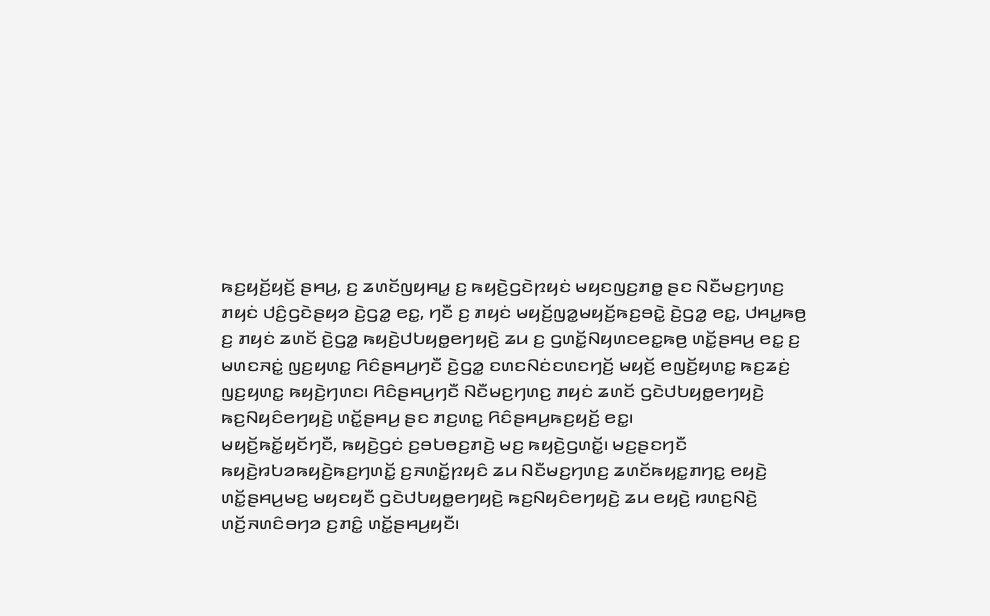ꤒꤢ꤬ꤟꤢꤩ꤬ꤟꤢꤩ꤬ ꤔꤌꤣ꤬, ꤢ꤬ ꤘꤛꤢꤩꤜꤟꤌꤣ꤭ ꤢ꤬ ꤒꤟꤢꤧ꤬ꤞꤢꤧꤐꤟꤢꤦ ꤗꤟꤢꤜꤢ꤬ꤊꤥ꤭ ꤔꤢ ꤡꤢꤪꤗꤢ꤬ꤚꤛꤢ꤬ ꤊꤟꤢꤦ ꤓꤢꤨ꤬ꤞꤢꤧꤔꤟꤤ ꤢꤧ꤬ꤞꤤ꤭ ꤕꤢ꤭, ꤚꤢꤪ ꤢ꤬ ꤊꤟꤢꤦ ꤗꤟꤢꤩ꤬ꤜꤤ꤭ꤗꤟꤢꤩ꤬ꤒꤢ꤬ꤋꤢꤧ꤭ ꤢꤧ꤬ꤞꤤ꤭ ꤕꤢ꤭, ꤓꤌꤣ꤭ꤒꤥ꤬ ꤢ꤬ ꤊꤟꤢꤦ ꤘꤛꤢꤩ ꤢꤧ꤬ꤞꤤ꤭ ꤒꤟꤢꤧ꤬ꤓꤝꤟꤥ꤭ꤕꤚꤟꤢꤧ꤬ ꤘꤣ ꤢ꤬ ꤞꤛꤢꤩ꤭ꤡꤟꤛꤢꤕꤢ꤭ꤒꤥ꤬ ꤛꤢꤩ꤭ꤔꤌꤣ꤬ ꤕꤢ꤭ ꤢ꤬ ꤗꤛꤢꤏꤢꤦ꤭ ꤜꤢ꤬ꤟꤛꤢ꤭ ꤖꤢꤨꤔꤌꤣ꤬ꤚꤢꤪ ꤢꤧ꤬ꤞꤤ꤭ ꤢꤛꤢꤡꤢꤦꤢꤛꤢꤚꤢꤩ꤬ ꤗꤟꤢꤩ꤬ ꤕꤜꤢꤩ꤬ꤟꤛꤢ꤭ ꤒꤢ꤬ꤘꤢꤦ꤬ ꤜꤢ꤬ꤟꤛꤢ꤭ ꤒꤟꤢꤧ꤬ꤚꤛꤢ꤯ ꤖꤢꤨꤔꤌꤣ꤬ꤚꤢꤪ ꤡꤢꤪꤗꤢ꤬ꤚꤛꤢ꤬ ꤊꤟꤢꤦ ꤘꤛꤢꤩ ꤞꤢꤧꤓꤝꤟꤥ꤭ꤕꤚꤟꤢꤧ꤬ ꤒꤢ꤬ꤡꤟꤢꤨꤕꤚꤟꤢꤧ꤬ ꤛꤢꤩ꤭ꤔꤌꤣ꤬ ꤔꤢ ꤊꤢ꤬ꤛꤢ꤭ ꤖꤢꤨꤔꤌꤣ꤬ꤒꤢ꤬ꤟꤢꤩ꤬ ꤕꤢ꤭꤯
ꤗꤟꤢꤩ꤬ꤒꤢꤩ꤭ꤟꤢꤩꤚꤢꤪ, ꤒꤟꤢꤧ꤬ꤞꤢꤦ ꤢ꤬ꤋꤝꤥꤢ꤬ꤊꤢꤧ꤬ ꤗꤢ꤬ ꤒꤟꤢꤧ꤬ꤞꤛꤢꤩ꤭꤯ ꤗꤢ꤬ꤔꤢꤚꤢꤪ ꤒꤟꤢꤧ꤬ꤙꤝꤤꤒꤟꤢꤧ꤬ꤒꤢ꤬ꤚꤛꤢꤩ꤭ ꤢ꤬ꤏꤛꤢꤩ꤭ꤐꤟꤢꤨ ꤘꤣ ꤡꤢꤪꤗꤢ꤬ꤚꤛꤢ꤬ ꤘꤛꤢꤩꤒꤟꤢ꤭ꤊꤚꤢ꤭ ꤕꤟꤢꤧ꤬ ꤛꤢꤩ꤭ꤔꤌꤣ꤬ꤗꤢ꤬ ꤗꤟꤢꤟꤢꤪ ꤞꤢꤧꤓꤝꤟꤥ꤭ꤕꤚꤟꤢꤧ꤬ ꤒꤢ꤬ꤡꤟꤢꤨꤕꤚꤟꤢꤧ꤬ ꤘꤣ ꤕꤟꤢꤧ꤬ ꤙꤛꤢ꤬ꤡꤢꤧ꤬ ꤛꤢꤩ꤬ꤏꤛꤢꤨꤋꤚꤤ ꤢ꤬ꤊꤢꤨ꤭ ꤛꤢꤩ꤭ꤔꤌꤣ꤬ꤟꤢꤪ꤯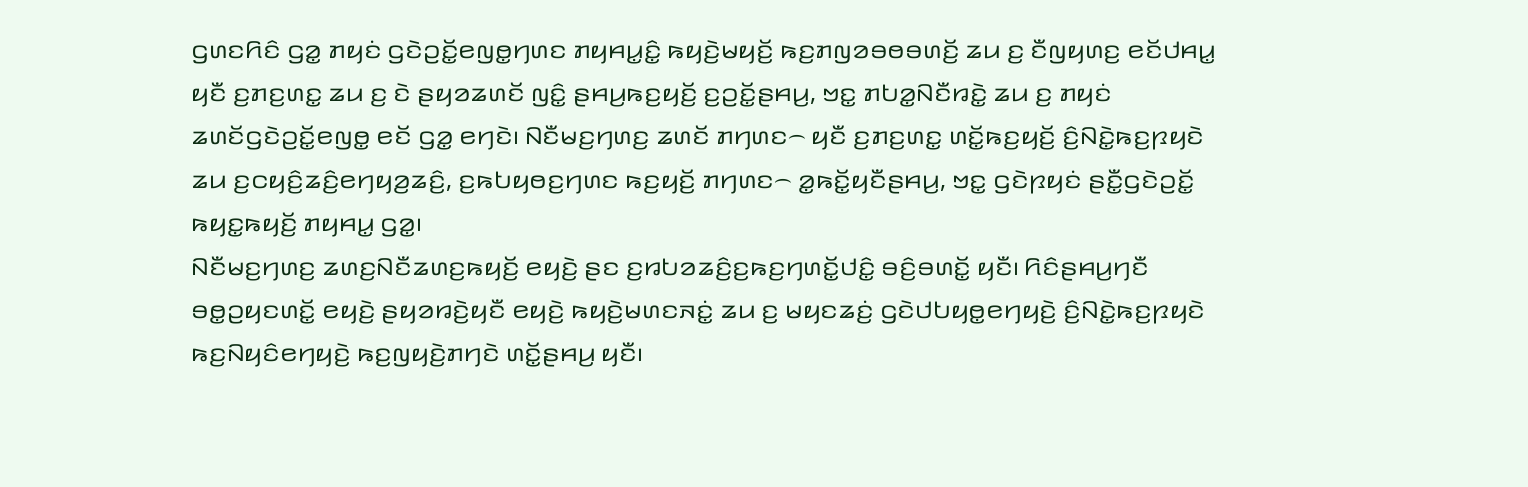ꤞꤛꤢꤖꤢꤨ ꤞꤤ꤭ ꤊꤟꤢꤦ ꤞꤢꤧꤑꤢꤩ꤭ꤕꤜꤥ꤭ꤚꤛꤢ ꤊꤟꤌꤣ꤭ꤢꤨ꤭ ꤒꤟꤢꤧ꤬ꤗꤟꤢꤩ꤬ ꤒꤢ꤬ꤊꤜꤤꤋꤥꤋꤛꤢꤩ꤬ ꤘꤣ ꤢ꤬ ꤢꤪꤜꤟꤛꤢ꤬ ꤕꤢꤩꤓꤌꤣ꤭ ꤟꤢꤪ ꤢ꤬ꤊꤢ꤬ꤛꤢ꤭ ꤘꤣ ꤢ꤬ ꤢꤧ ꤔꤟꤤꤘꤛꤢꤩ ꤜꤢꤨ꤭ ꤔꤌꤣ꤬ꤒꤢ꤬ꤟꤢꤩ꤬ ꤢ꤬ꤑꤢꤩ꤭ꤔꤌꤣ꤬, ꤠꤢ꤭ ꤊꤝꤤ꤭ꤡꤢꤪꤙꤢꤧ꤭ ꤘꤣ ꤢ꤬ ꤊꤟꤢꤦ ꤘꤛꤢꤩꤞꤢꤧꤑꤢꤩ꤭ꤕꤜꤥ꤭ ꤕꤢꤩ ꤞꤤ꤭ ꤕꤚꤢꤧ꤯ ꤡꤢꤪꤗꤢ꤬ꤚꤛꤢ꤬ ꤘꤛꤢꤩ ꤊꤚꤛꤢ꤮ ꤟꤢꤪ ꤢ꤬ꤊꤢ꤬ꤛꤢ꤭ ꤛꤢꤩ꤭ꤒꤢ꤬ꤟꤢꤩ꤬ ꤢꤨ꤬ꤡꤢꤧ꤭ꤒꤢ꤬ꤐꤟꤢꤧ ꤘꤣ ꤢ꤬ꤍꤟꤢꤨ꤬ꤘꤢꤨ꤬ꤕꤚꤟꤤ꤬ꤘꤢꤨ꤬, ꤢ꤬ꤒꤝꤟꤥꤢ꤬ꤚꤛꤢ ꤒꤢ꤬ꤟꤢꤩ꤬ ꤊꤚꤛꤢ꤮ ꤤ꤭ꤒꤢꤩ꤭ꤟꤢꤪꤔꤌꤣ꤬, ꤠꤢ꤭ ꤞꤢꤧꤐꤟꤢꤦ ꤔꤢꤪ꤭ꤞꤢꤧꤑꤢꤩ꤭ ꤒꤟꤢ꤭ꤒꤟꤢꤩ꤬ ꤊꤟꤌꤣ꤭ ꤞꤤ꤭꤯
ꤡꤢꤪꤗꤢ꤬ꤚꤛꤢ꤬ ꤘꤛꤢ꤬ꤡꤢꤪꤘꤛꤢ꤬ꤒꤟꤢꤩ꤬ ꤕꤟꤢꤧ꤬ ꤔꤢ ꤢ꤬ꤙꤝꤤꤘꤢꤨ꤬ꤢ꤬ꤒꤢ꤬ꤚꤛꤢꤩ꤭ꤓꤢꤨ꤭ ꤋꤢꤨ꤬ꤋꤛꤢꤩ꤭ ꤟꤢꤪ꤯ ꤖꤢꤨꤔꤌꤣ꤬ꤚꤢꤪ ꤋꤥ꤭ꤑꤟꤢꤛꤢꤩ꤭ ꤕꤟꤢꤧ꤬ ꤔꤟꤤꤙꤢꤧ꤬ꤟꤢꤪ ꤕꤟꤢꤧ꤬ ꤒꤟꤢꤧ꤬ꤗꤛꤢꤏꤢꤦ꤭ ꤘꤣ ꤢ꤬ ꤗꤟꤢꤘꤢꤦ꤬ ꤞꤢꤧꤓꤝꤟꤥ꤭ꤕꤚꤟꤢꤧ꤬ ꤢꤨ꤬ꤡꤢꤧ꤭ꤒꤢ꤬ꤐꤟꤢꤧ ꤒꤢ꤬ꤡꤟꤢꤨꤕꤚꤟꤢꤧ꤬ ꤒꤢ꤬ꤜꤟꤢꤧ꤬ꤊꤚꤢꤧ ꤛꤢꤩ꤭ꤔꤌꤣ꤬ ꤟꤢꤪ꤯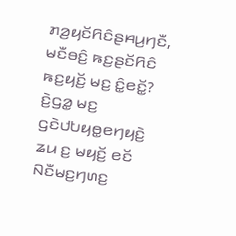ꤊꤤ꤬ꤟꤢꤩꤖꤢꤨꤔꤌꤣ꤬ꤚꤢꤪ, ꤗꤢꤪꤋꤢꤨ꤬ ꤒꤢ꤬ꤔꤢꤩꤖꤢꤨ ꤒꤢ꤬ꤟꤢꤩ꤬ ꤗꤢ꤬ ꤢꤨ꤭ꤕꤢꤩ꤭? ꤢꤧ꤬ꤞꤤ꤭ ꤗꤢ꤬ ꤞꤢꤧꤓꤝꤟꤥ꤭ꤕꤚꤟꤢꤧ꤬ ꤘꤣ ꤢ꤬ ꤗꤟꤢꤩ꤬ ꤕꤢꤩ ꤡꤢꤪꤗꤢ꤬ꤚꤛꤢ꤬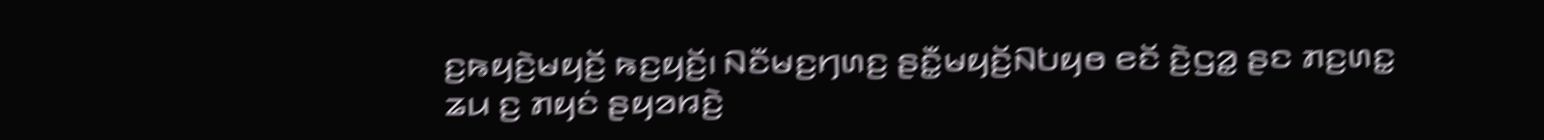ꤢ꤬ꤒꤟꤢꤧ꤬ꤗꤟꤢꤩ꤬ ꤒꤢ꤬ꤟꤢꤩ꤬꤯ ꤡꤢꤪꤗꤢ꤬ꤚꤛꤢ꤬ ꤔꤢꤪ꤭ꤗꤟꤢꤩ꤬ꤡꤝꤟꤥ ꤕꤢꤩ ꤢꤧ꤬ꤞꤤ꤭ ꤔꤢ ꤊꤢ꤬ꤛꤢ꤭ ꤘꤣ ꤢ꤬ ꤊꤟꤢꤦ ꤔꤟꤤꤙꤢꤧ꤬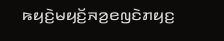ꤒꤟꤢꤧ꤬ꤗꤟꤢꤩ꤬ꤏꤤ꤬ꤕꤜꤢꤧꤊꤟꤢ꤬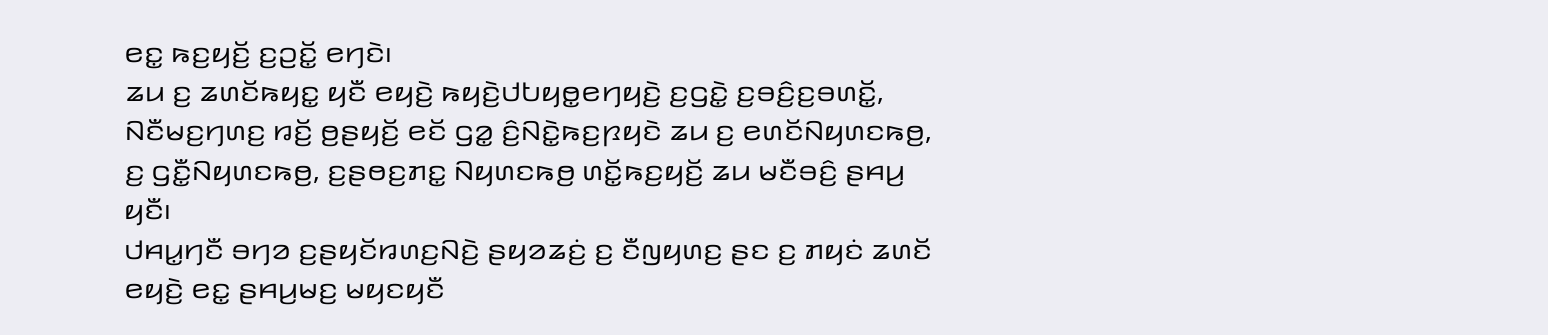ꤕꤢ꤭ ꤒꤢ꤬ꤟꤢꤩ꤬ ꤢ꤬ꤑꤢꤩ꤭ ꤕꤚꤢꤧ꤯
ꤘꤣ ꤢ꤬ ꤘꤛꤢꤩꤒꤟꤢ꤭ ꤟꤢꤪ ꤕꤟꤢꤧ꤬ ꤒꤟꤢꤧ꤬ꤓꤝꤟꤥ꤭ꤕꤚꤟꤢꤧ꤬ ꤢ꤬ꤞꤢꤧ꤭ ꤢ꤬ꤋꤢꤨ꤬ꤢ꤬ꤋꤛꤢꤩ꤭, ꤡꤢꤪꤗꤢ꤬ꤚꤛꤢ꤬ ꤙꤢꤩ꤬ ꤥ꤬ꤔꤟꤢꤩ꤬ ꤕꤢꤩ ꤞꤤ꤭ ꤢꤨ꤬ꤡꤢꤧ꤭ꤒꤢ꤬ꤐꤟꤢꤧ ꤘꤣ ꤢ꤬ ꤕꤛꤢꤩꤡꤟꤛꤢꤒꤥ꤬, ꤢ꤬ ꤞꤢꤪ꤭ꤡꤟꤛꤢꤒꤥ꤬, ꤢ꤬ꤔꤥꤢ꤬ꤊꤢ꤭ ꤡꤟꤛꤢꤒꤥ꤬ ꤛꤢꤩ꤭ꤒꤢ꤬ꤟꤢꤩ꤬ ꤘꤣ ꤗꤢꤪꤋꤢꤨ꤬ ꤔꤌꤣ꤬ ꤟꤢꤪ꤯
ꤓꤌꤣ꤭ꤚꤢꤪ ꤋꤚꤤ ꤢ꤬ꤔꤟꤢꤩꤙꤛꤢ꤬ꤡꤢꤧ꤬ ꤔꤟꤤꤘꤢꤦ꤬ ꤢ꤬ ꤢꤪꤜꤟꤛꤢ꤬ ꤔꤢ ꤢ꤬ ꤊꤟꤢꤦ ꤘꤛꤢꤩ ꤕꤟꤢꤧ꤬ ꤕꤢ꤭ ꤔꤌꤣ꤬ꤗꤢ꤬ ꤗꤟꤢꤟꤢꤪ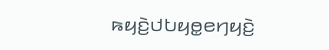ꤒꤟꤢꤧ꤬ꤓꤝꤟꤥ꤭ꤕꤚꤟꤢꤧ꤬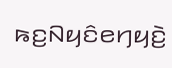ꤒꤢ꤬ꤡꤟꤢꤨꤕꤚꤟꤢꤧ꤬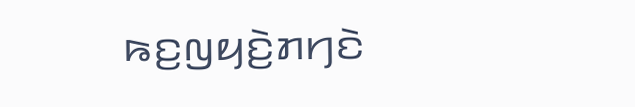ꤒꤢ꤬ꤜꤟꤢꤧ꤬ꤊꤚꤢꤧ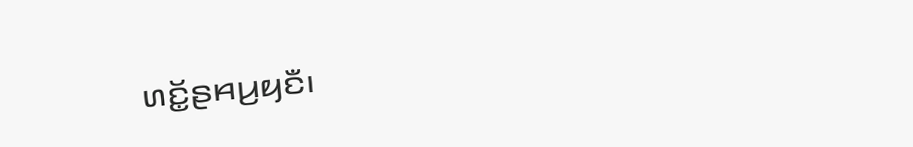ꤛꤢꤩ꤭ꤔꤌꤣ꤬ꤟꤢꤪ꤯